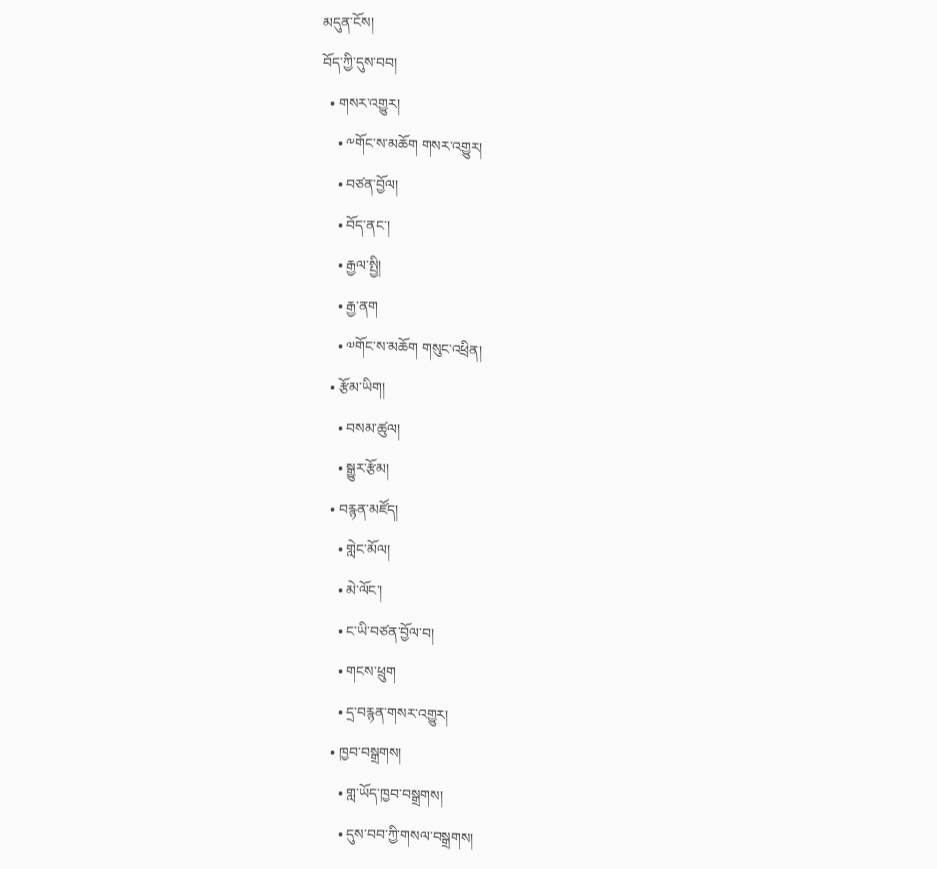མདུན་ངོས།
བོད་ཀྱི་དུས་བབ།
  • གསར་འགྱུར།
    • ༸གོང་ས་མཆོག གསར་འགྱུར།
    • བཙན་བྱོལ།
    • བོད་ནང་།
    • རྒྱལ་སྤྱི།
    • རྒྱ་ནག
    • ༧གོང་ས་མཆོག གསུང་འཕྲིན།
  • རྩོམ་ཡིག།
    • བསམ་ཚུལ།
    • སྒྱུར་རྩོམ།
  • བརྙན་མཛོད།
    • གླེང་མོལ།
    • མེ་ལོང་།
    • ང་ཡི་བཙན་བྱོལ་བ།
    • གངས་ཕྲུག
    • དྲ་བརྙན་གསར་འགྱུར།
  • ཁྱབ་བསྒྲགས།
    • གླ་ཡོད་ཁྱབ་བསྒྲགས།
    • དུས་བབ་ཀྱི་གསལ་བསྒྲགས།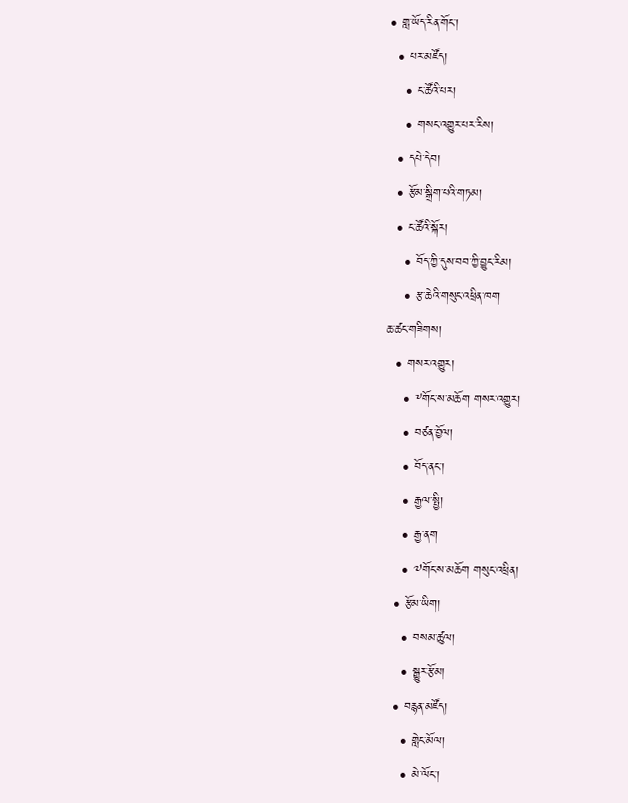• གླ་ཡོད་རིན་གོང་།
  • པར་མཛོད།
    • ང་ཚོའི་པར།
    • གསང་འགྱུར་པར་རིས།
  • དཔེ་དེབ།
  • རྩོམ་སྒྲིག་པའི་གཏམ།
  • ང་ཚོའི་སྐོར།
    • བོད་ཀྱི་དུས་བབ་ཀྱི་བྱུང་རིམ།
    • རྩ་ཆེའི་གསུང་འཕྲིན་ཁག
ཆ་ཚང་གཟིགས།
  • གསར་འགྱུར།
    • ༸གོང་ས་མཆོག གསར་འགྱུར།
    • བཙན་བྱོལ།
    • བོད་ནང་།
    • རྒྱལ་སྤྱི།
    • རྒྱ་ནག
    • ༧གོང་ས་མཆོག གསུང་འཕྲིན།
  • རྩོམ་ཡིག།
    • བསམ་ཚུལ།
    • སྒྱུར་རྩོམ།
  • བརྙན་མཛོད།
    • གླེང་མོལ།
    • མེ་ལོང་།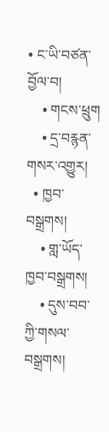• ང་ཡི་བཙན་བྱོལ་བ།
    • གངས་ཕྲུག
    • དྲ་བརྙན་གསར་འགྱུར།
  • ཁྱབ་བསྒྲགས།
    • གླ་ཡོད་ཁྱབ་བསྒྲགས།
    • དུས་བབ་ཀྱི་གསལ་བསྒྲགས།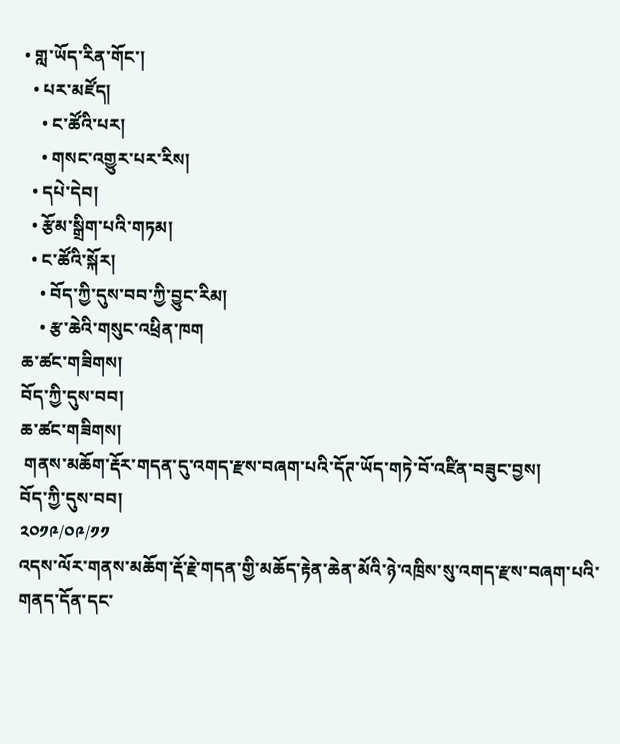• གླ་ཡོད་རིན་གོང་།
  • པར་མཛོད།
    • ང་ཚོའི་པར།
    • གསང་འགྱུར་པར་རིས།
  • དཔེ་དེབ།
  • རྩོམ་སྒྲིག་པའི་གཏམ།
  • ང་ཚོའི་སྐོར།
    • བོད་ཀྱི་དུས་བབ་ཀྱི་བྱུང་རིམ།
    • རྩ་ཆེའི་གསུང་འཕྲིན་ཁག
ཆ་ཚང་གཟིགས།
བོད་ཀྱི་དུས་བབ།
ཆ་ཚང་གཟིགས།
 གནས་མཆོག་རྡོར་གདན་དུ་འགད་རྫས་བཞག་པའི་དོཊ་ཡོད་གཏེ་བོ་འཛིན་བཟུང་བྱས།
བོད་ཀྱི་དུས་བབ།
༢༠༡༩/༠༩/༡༡
འདས་ལོར་གནས་མཆོག་རྡོ་རྗེ་གདན་གྱི་མཆོད་རྟེན་ཆེན་མོའི་ཉེ་འཁྲིས་སུ་འགད་རྫས་བཞག་པའི་གནད་དོན་དང་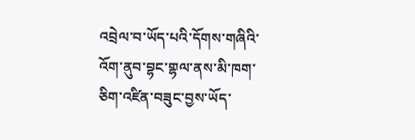འབྲེལ་བ་ཡོད་པའི་དོགས་གཞིའི་འོག་ནུབ་བྷང་གྷལ་ནས་མི་ཁག་ཅིག་འཛིན་བཟུང་བྱས་ཡོད་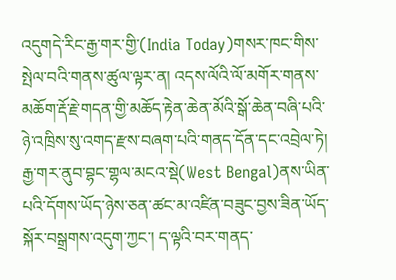འདུགདེ་རིང་རྒྱ་གར་གྱི་(India Today)གསར་ཁང་གིས་སྤེལ་བའི་གནས་ཚུལ་ལྟར་ན། འདས་ལོའི་ལོ་མགོར་གནས་མཆོག་རྡོ་རྗེ་གདན་གྱི་མཆོད་རྟེན་ཆེན་མོའི་སྒོ་ཆེན་བཞི་པའི་ཉེ་འཁྲིས་སུ་འགད་རྫས་བཞག་པའི་གནད་དོན་དང་འབྲེལ་ཏེ། རྒྱ་གར་ནུབ་བྷང་གྷལ་མངའ་སྡེ(West Bengal)ནས་ཡིན་པའི་དོགས་ཡོད་ཉེས་ཅན་ཚང་མ་འཛིན་བཟུང་བྱས་ཟིན་ཡོད་སྐོར་བསྒྲགས་འདུག་ཀྱང་། ད་ལྟའི་བར་གནད་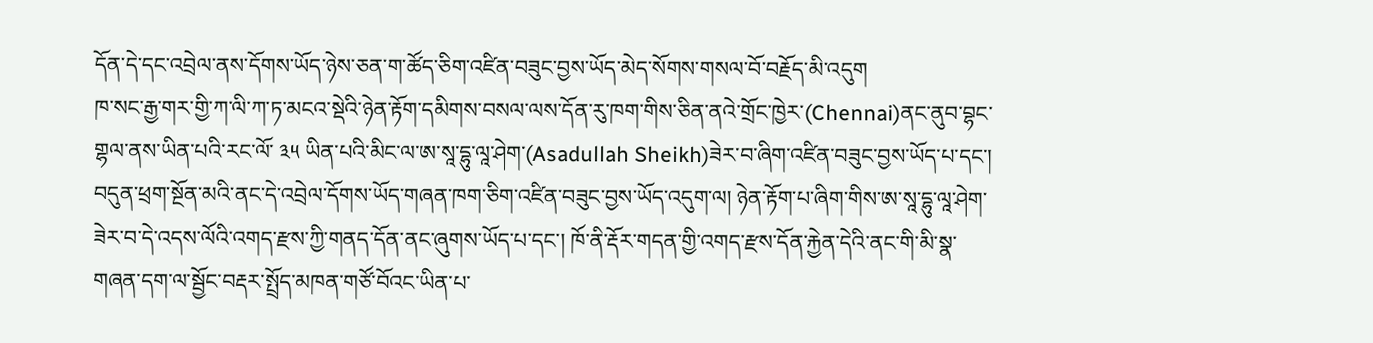དོན་དེ་དང་འབྲེལ་ནས་དོགས་ཡོད་ཉེས་ཅན་ག་ཚོད་ཅིག་འཛིན་བཟུང་བྱས་ཡོད་མེད་སོགས་གསལ་བོ་བརྗོད་མི་འདུག
ཁ་སང་རྒྱ་གར་གྱི་ཀ་ལི་ཀ་ཏ་མངའ་སྡེའི་ཉེན་རྟོག་དམིགས་བསལ་ལས་དོན་རུ་ཁག་གིས་ཅིན་ནའེ་གྲོང་ཁྱེར་(Chennai)ནང་ནུབ་བྷང་གྷལ་ནས་ཡིན་པའི་རང་ལོ་ ༣༥ ཡིན་པའི་མིང་ལ་ཨ་སཱ་དྷུ་ལཱ་ཤེག་(Asadullah Sheikh)ཟེར་བ་ཞིག་འཛིན་བཟུང་བྱས་ཡོད་པ་དང་། བདུན་ཕྲག་སྔོན་མའི་ནང་དེ་འབྲེལ་དོགས་ཡོད་གཞན་ཁག་ཅིག་འཛིན་བཟུང་བྱས་ཡོད་འདུག་ལ། ཉེན་རྟོག་པ་ཞིག་གིས་ཨ་སཱ་དྷུ་ལཱ་ཤེག་ཟེར་བ་དེ་འདས་ལོའི་འགད་རྫས་ཀྱི་གནད་དོན་ནང་ཞུགས་ཡོད་པ་དང་། ཁོ་ནི་རྡོར་གདན་གྱི་འགད་རྫས་དོན་རྐྱེན་དེའི་ནང་གི་མི་སྣ་གཞན་དག་ལ་སྦྱོང་བརྡར་སྤྲོད་མཁན་གཙོ་བོའང་ཡིན་པ་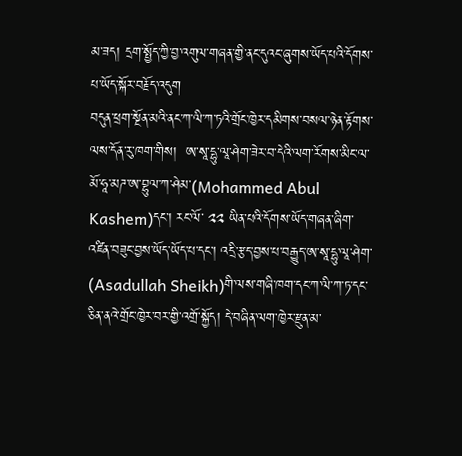མ་ཟད། དྲག་སྤྱོད་ཀྱི་བྱ་འགུལ་གཞན་གྱི་ནང་དུའང་ཞུགས་ཡོད་པའི་དོགས་པ་ཡོད་སྐོར་བརྗོད་འདུག
བདུན་ཕྲག་སྔོན་མའི་ནང་ཀ་ལི་ཀ་ཏའི་གྲོང་ཁྱེར་དམིགས་བསལ་ཉེན་རྟོགས་ལས་དོན་རུ་ཁག་གིས།  ཨ་སཱ་དྷུ་ལཱ་ཤེག་ཟེར་བ་དེའི་ལག་རོགས་མིང་ལ་མོ་ཧཱ་མཌ་ཨ་བྷུལ་ཀ་ཤེམ་(Mohammed Abul Kashem)དང་། རང་ལོ་ ༢༢ ཡིན་པའི་དོགས་ཡོད་གཞན་ཞིག་འཛིན་བཟུང་བྱས་ཡོད་ཡོད་པ་དང་། འདྲི་རྩད་བྱས་པ་བརྒྱུད་ཨ་སཱ་དྷུ་ལཱ་ཤེག་ (Asadullah Sheikh)གི་ལས་གཞི་ཁག་དང་ཀ་ལི་ཀ་ཏ་དང་ཅིན་ནའེ་གྲོང་ཁྱེར་བར་གྱི་འགྲོ་སྐྱོད། དེ་བཞིན་ལག་ཁྱེར་རྫུན་མ་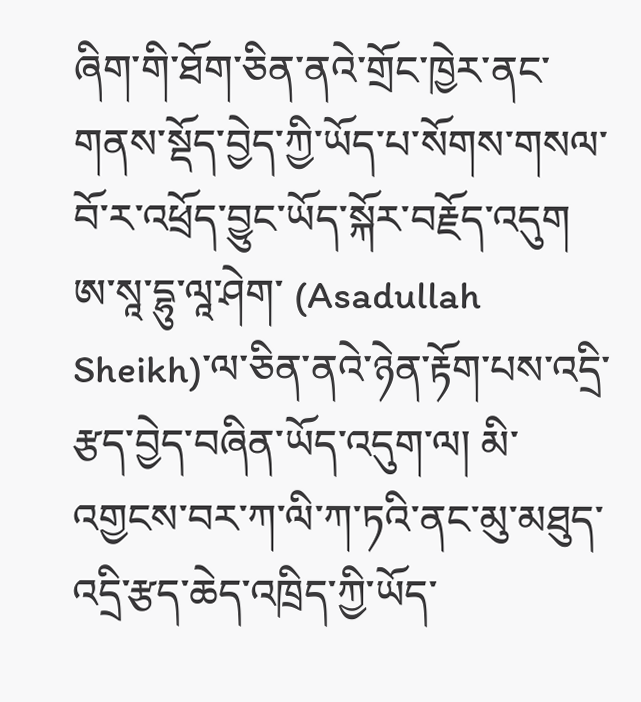ཞིག་གི་ཐོག་ཅིན་ནའེ་གྲོང་ཁྱེར་ནང་གནས་སྡོད་བྱེད་ཀྱི་ཡོད་པ་སོགས་གསལ་བོ་ར་འཕྲོད་བྱུང་ཡོད་སྐོར་བརྗོད་འདུག
ཨ་སཱ་དྷུ་ལཱ་ཤེག་ (Asadullah Sheikh)་ལ་ཅིན་ནའེ་ཉེན་རྟོག་པས་འདྲི་རྩད་བྱེད་བཞིན་ཡོད་འདུག་ལ། མི་འགྱངས་བར་ཀ་ལི་ཀ་ཏའི་ནང་མུ་མཐུད་འདྲི་རྩད་ཆེད་འཁྲིད་ཀྱི་ཡོད་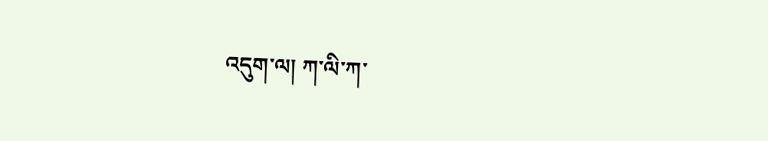འདུག་ལ། ཀ་ལི་ཀ་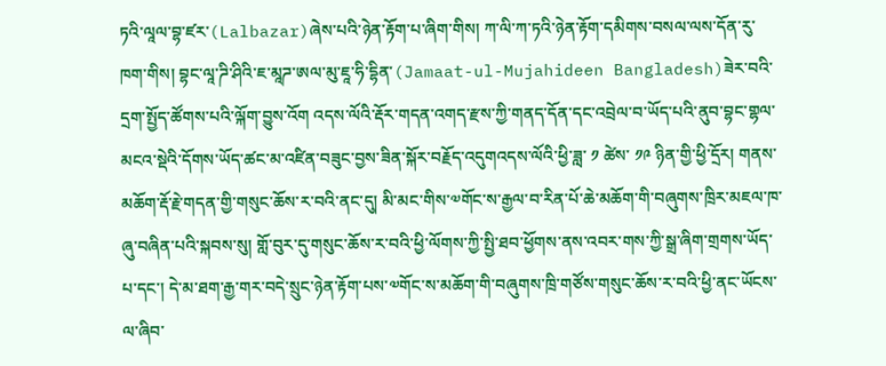ཏའི་ལཱལ་བྷ་ཛར་(Lalbazar)ཞེས་པའི་ཉེན་རྟོག་པ་ཞིག་གིས། ཀ་ལི་ཀ་ཏའི་ཉེན་རྟོག་དམིགས་བསལ་ལས་དོན་རུ་ཁག་གིས། བྷང་ལཱ་ཌི་ཤིའི་ཇ་མཱཌ་ཨལ་མུ་ཇཱ་ཧི་དྷིན་(Jamaat-ul-Mujahideen Bangladesh)ཟེར་བའི་དྲག་སྤྱོད་ཚོགས་པའི་ལྐོག་བྱུས་འོག འདས་ལོའི་རྡོར་གདན་འགད་རྫས་ཀྱི་གནད་དོན་དང་འབྲེལ་བ་ཡོད་པའི་ནུབ་བྷང་གྷལ་མངའ་སྡེའི་དོགས་ཡོད་ཚང་མ་འཛིན་བཟུང་བྱས་ཟིན་སྐོར་བརྗོད་འདུགའདས་ལོའི་ཕྱི་ཟླ་ ༡ ཚེས་ ༡༩ ཉིན་གྱི་ཕྱི་དྲོར། གནས་མཆོག་རྡོ་རྗེ་གདན་གྱི་གསུང་ཆོས་ར་བའི་ནང་དུ། མི་མང་གིས་༧གོང་ས་རྒྱལ་བ་རིན་པོ་ཆེ་མཆོག་གི་བཞུགས་ཁྲིར་མཇལ་ཁ་ཞུ་བཞིན་པའི་སྐབས་སུ། གློ་བུར་དུ་གསུང་ཆོས་ར་བའི་ཕྱི་ལོགས་ཀྱི་སྤྱི་ཐབ་ཕྱོགས་ནས་འབར་གས་ཀྱི་སྒྲ་ཞིག་གྲགས་ཡོད་པ་དང་། དེ་མ་ཐག་རྒྱ་གར་བདེ་སྲུང་ཉེན་རྟོག་པས་༧གོང་ས་མཆོག་གི་བཞུགས་ཁྲི་གཙོས་གསུང་ཆོས་ར་བའི་ཕྱི་ནང་ཡོངས་ལ་ཞིབ་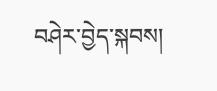བཤེར་བྱེད་སྐབས།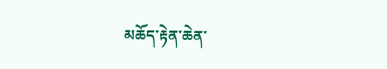མཆོད་རྟེན་ཆེན་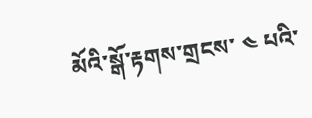མོའི་སྒོ་རྟགས་གྲངས་ ༤ པའི་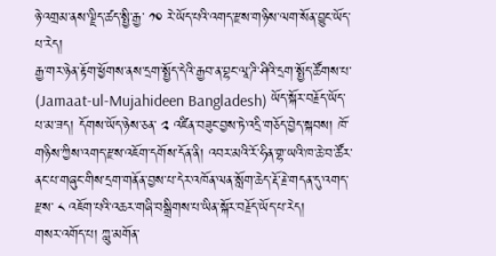ཉེ་འགྲམ་ནས་ལྗིད་ཚད་སྤྱི་རྒྱ་ ༡༠ རེ་ཡོད་པའི་འགད་རྫས་གཉིས་ལག་སོན་བྱུང་ཡོད་པ་རེད།
རྒྱ་གར་ཉེན་རྟོག་ཕྱོགས་ནས་དྲག་སྤྱོད་དེའི་རྒྱབ་ན་བྷང་ལཱ་ཌི་ཤིའི་དྲག་སྤྱོད་ཚོགས་པ་ (Jamaat-ul-Mujahideen Bangladesh) ཡོད་སྐོར་བརྗོད་ཡོད་པ་མ་ཟད། དོགས་ཡོད་ཉེས་ཅན་ ༢ འཛིན་བཟུང་བྱས་ཏེ་འདྲི་གཅོད་བྱེད་སྐབས། ཁོ་གཉིས་ཀྱིས་འགད་རྫས་འཇོག་དགོས་དོན་ནི། འབར་མའི་རོ་ཧིན་གྷ་ཡའི་ཁ་ཆེ་བ་ཚོར་ནང་པ་གཞུང་གིས་དྲག་གནོན་བྱས་པ་དེར་འཁོན་ལན་སློག་ཆེད་རྡོ་རྗེ་གདན་དུ་འགད་རྫས་ ༨ འཇོག་པའི་འཆར་གཞི་བསྒྲིགས་པ་ཡིན་སྐོར་བརྗོད་ཡོད་པ་རེད།
གསར་འགོད་པ། ཀླུ་མགོན་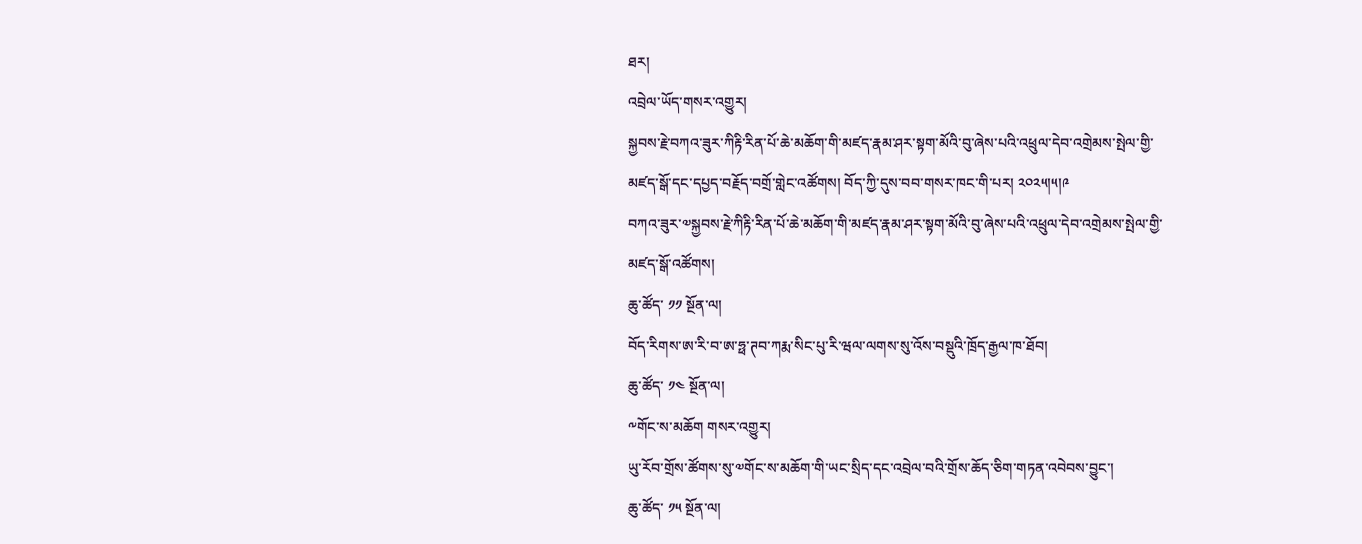ཐར།
འབྲེལ་ཡོད་གསར་འགྱུར།
སྐྱབས་རྗེ་བཀའ་ཟུར་ཀིརྟི་རིན་པོ་ཆེ་མཆོག་གི་མཛད་རྣམ་ཤར་སྟག་མོའི་བུ་ཞེས་པའི་འཕྲུལ་དེབ་འགྲེམས་སྤེལ་གྱི་མཛད་སྒོ་དང་དཔྱད་བརྗོད་བགྲོ་གླེང་འཚོགས། བོད་ཀྱི་དུས་བབ་གསར་ཁང་གི་པར། ༢༠༢༥།༥།༩
བཀའ་ཟུར་༧སྐྱབས་རྗེ་ཀིརྟི་རིན་པོ་ཆེ་མཆོག་གི་མཛད་རྣམ་ཤར་སྟག་མོའི་བུ་ཞེས་པའི་འཕྲུལ་དེབ་འགྲེམས་སྤེལ་གྱི་མཛད་སྒོ་འཚོགས།
ཆུ་ཚོད་ ༡༡ སྔོན་ལ།
བོད་རིགས་ཨ་རི་བ་ཨ་ཧྥ་ཊབ་ཀརྨ་སིང་པུ་རི་ཝལ་ལགས་སུ་འོས་བསྡུའི་ཁྲོད་རྒྱལ་ཁ་ཐོབ།
ཆུ་ཚོད་ ༡༤ སྔོན་ལ།
༸གོང་ས་མཆོག གསར་འགྱུར།
ཡུ་རོབ་གྲོས་ཚོགས་སུ་༧གོང་ས་མཆོག་གི་ཡང་སྲིད་དང་འབྲེལ་བའི་གྲོས་ཆོད་ཅིག་གཏན་འབེབས་བྱུང་།
ཆུ་ཚོད་ ༡༥ སྔོན་ལ།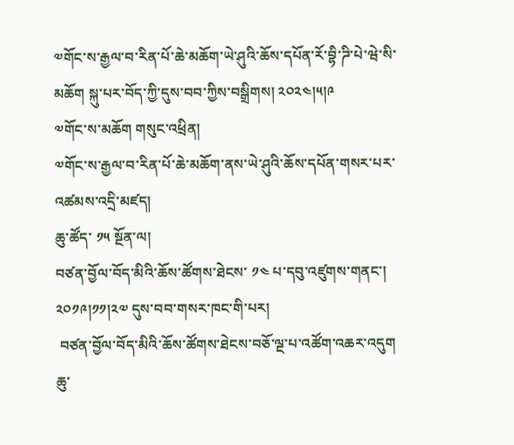༧གོང་ས་རྒྱལ་བ་རིན་པོ་ཆེ་མཆོག་ཡེ་ཤུའི་ཆོས་དཔོན་རོ་བྷི་ཌི་པེ་ཝེ་སི་མཆོག སྐུ་པར་བོད་ཀྱི་དུས་བབ་ཀྱིས་བསྒྲིགས། ༢༠༢༤།༥།༩
༧གོང་ས་མཆོག གསུང་འཕྲིན།
༧གོང་ས་རྒྱལ་བ་རིན་པོ་ཆེ་མཆོག་ནས་ཡེ་ཤུའི་ཆོས་དཔོན་གསར་པར་འཚམས་འདྲི་མཛད།
ཆུ་ཚོད་ ༡༥ སྔོན་ལ།
བཙན་བྱོལ་བོད་མིའི་ཆོས་ཚོགས་ཐེངས་ ༡༤ པ་དབུ་འཛུགས་གནང་། ༢༠༡༩།༡༡།༢༧ དུས་བབ་གསར་ཁང་གི་པར།
 བཙན་བྱོལ་བོད་མིའི་ཆོས་ཚོགས་ཐེངས་བཅོ་ལྔ་པ་འཚོག་འཆར་འདུག
ཆུ་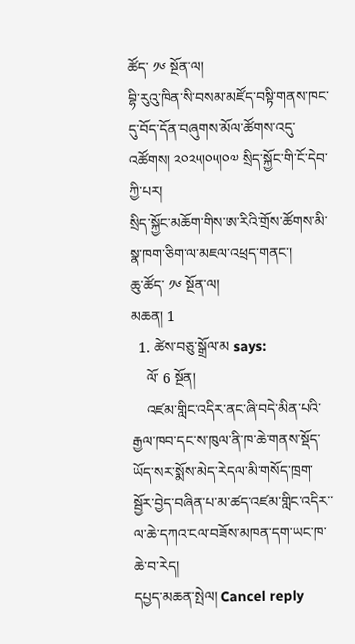ཚོད་ ༡༦ སྔོན་ལ།
བྷི་རུའུ་ཁིན་སི་བསམ་མཛོད་བསྟི་གནས་ཁང་དུ་བོད་དོན་བཞུགས་མོལ་ཚོགས་འདུ་འཚོགས། ༢༠༢༥།༠༥།༠༧ སྲིད་སྐྱོང་གི་ངོ་དེབ་ཀྱི་པར།
སྲིད་སྐྱོང་མཆོག་གིས་ཨ་རིའི་གྲོས་ཚོགས་མི་སྣ་ཁག་ཅིག་ལ་མཇལ་འཕྲད་གནང་།
ཆུ་ཚོད་ ༡༦ སྔོན་ལ།
མཆན། 1
  1. ཚེས་བཅུ་སྒྲོལ་མ says:
    ལོ་ 6 སྔོན།
    འཛམ་གླིང་འདིར་ནང་ཞི་བདེ་མིན་པའི་རྒྱལ་ཁབ་དང་ས་ཁུལ་ནི་ཁ་ཆེ་གནས་སྡོད་ཡོད་སར་སྨོས་མེད་རེདལ་མི་གསོད་ཁྲག་སྦྱོར་བྱེད་བཞིན་པ་མ་ཚད་འཛམ་གླིང་འདིར་་ལ་ཆེ་དཀའ་ངལ་བཟོས་མཁན་དག་ཡང་ཁ་ཆེ་བ་རེད།
དཔྱད་མཆན་སྤེལ། Cancel reply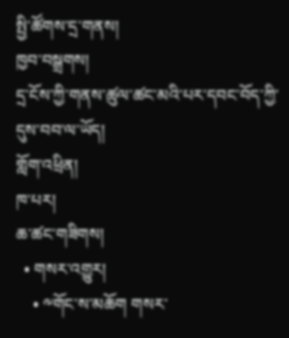སྤྱི་ཚོགས་དྲ་གནས།
ཁྱབ་བསྒྲགས།
དྲ་ངོས་ཀྱི་གནས་ཚུལ་ཚང་མའི་པར་དབང་བོད་ཀྱི་དུས་བབ་ལ་ཡོད།
གློག་འཕྲིན།
ཁ་པར།
ཆ་ཚང་གཟིགས།
  • གསར་འགྱུར།
    • ༸གོང་ས་མཆོག གསར་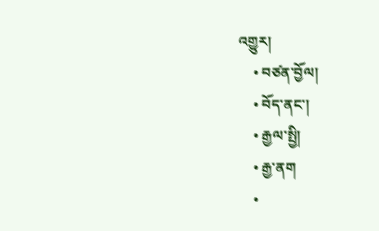འགྱུར།
    • བཙན་བྱོལ།
    • བོད་ནང་།
    • རྒྱལ་སྤྱི།
    • རྒྱ་ནག
    •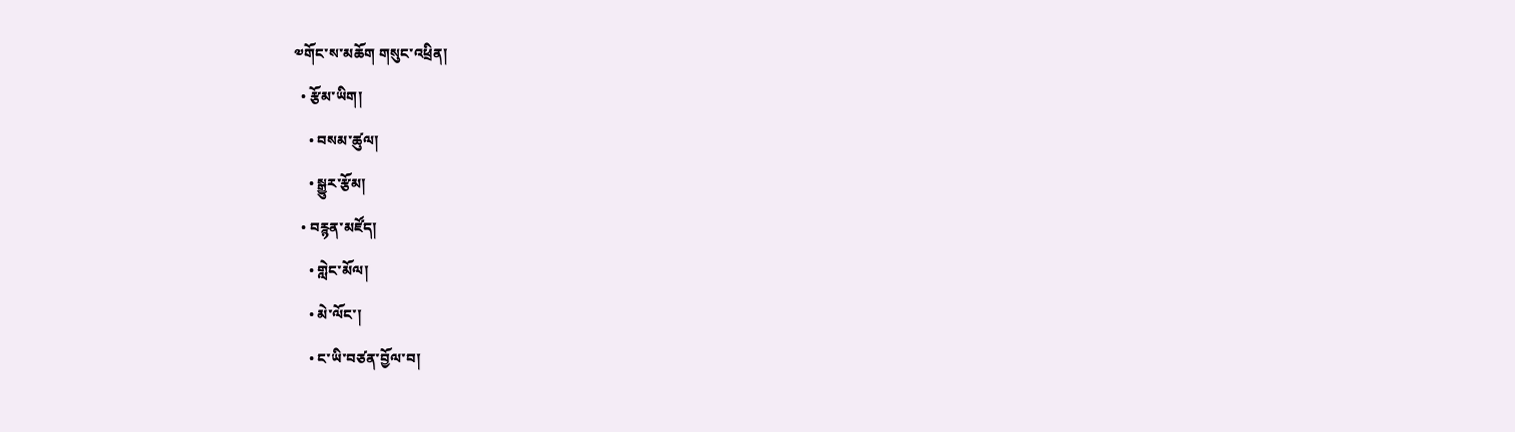༧གོང་ས་མཆོག གསུང་འཕྲིན།
  • རྩོམ་ཡིག།
    • བསམ་ཚུལ།
    • སྒྱུར་རྩོམ།
  • བརྙན་མཛོད།
    • གླེང་མོལ།
    • མེ་ལོང་།
    • ང་ཡི་བཙན་བྱོལ་བ།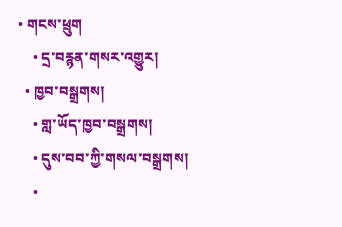• གངས་ཕྲུག
    • དྲ་བརྙན་གསར་འགྱུར།
  • ཁྱབ་བསྒྲགས།
    • གླ་ཡོད་ཁྱབ་བསྒྲགས།
    • དུས་བབ་ཀྱི་གསལ་བསྒྲགས།
    •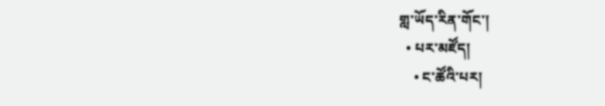གླ་ཡོད་རིན་གོང་།
  • པར་མཛོད།
    • ང་ཚོའི་པར།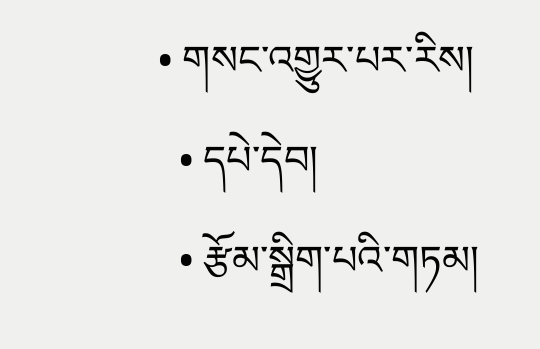• གསང་འགྱུར་པར་རིས།
  • དཔེ་དེབ།
  • རྩོམ་སྒྲིག་པའི་གཏམ།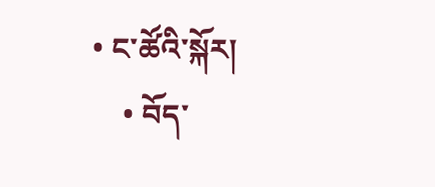• ང་ཚོའི་སྐོར།
    • བོད་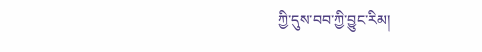ཀྱི་དུས་བབ་ཀྱི་བྱུང་རིམ།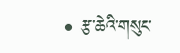• རྩ་ཆེའི་གསུང་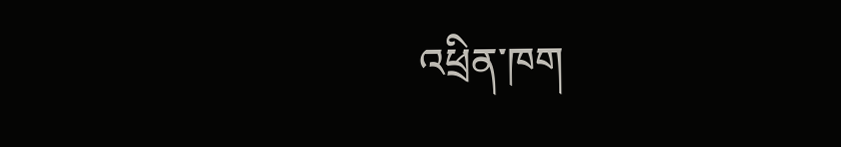འཕྲིན་ཁག